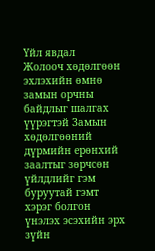Үйл явдал
Жолооч хөдөлгөөн эхлэхийн өмнө замын орчны байдлыг шалгах үүрэгтэй Замын хөдөлгөөний дүрмийн ерөнхий заалтыг зөрчсөн үйлдлийг гэм буруутай гэмт хэрэг болгон үнэлэх эсэхийн эрх зүйн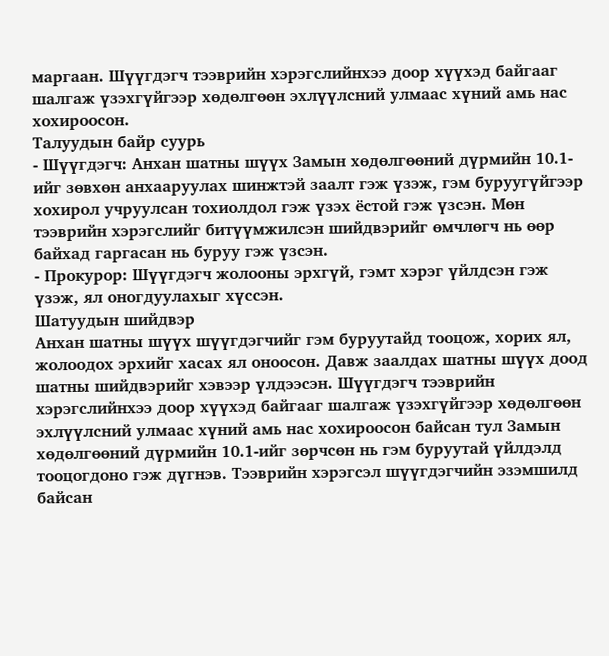маргаан. Шүүгдэгч тээврийн хэрэгслийнхээ доор хүүхэд байгааг шалгаж үзэхгүйгээр хөдөлгөөн эхлүүлсний улмаас хүний амь нас хохироосон.
Талуудын байр суурь
- Шүүгдэгч: Анхан шатны шүүх Замын хөдөлгөөний дүрмийн 10.1-ийг зөвхөн анхааруулах шинжтэй заалт гэж үзэж, гэм буруугүйгээр хохирол учруулсан тохиолдол гэж үзэх ёстой гэж үзсэн. Мөн тээврийн хэрэгслийг битүүмжилсэн шийдвэрийг өмчлөгч нь өөр байхад гаргасан нь буруу гэж үзсэн.
- Прокурор: Шүүгдэгч жолооны эрхгүй, гэмт хэрэг үйлдсэн гэж үзэж, ял оногдуулахыг хүссэн.
Шатуудын шийдвэр
Анхан шатны шүүх шүүгдэгчийг гэм буруутайд тооцож, хорих ял, жолоодох эрхийг хасах ял оноосон. Давж заалдах шатны шүүх доод шатны шийдвэрийг хэвээр үлдээсэн. Шүүгдэгч тээврийн хэрэгслийнхээ доор хүүхэд байгааг шалгаж үзэхгүйгээр хөдөлгөөн эхлүүлсний улмаас хүний амь нас хохироосон байсан тул Замын хөдөлгөөний дүрмийн 10.1-ийг зөрчсөн нь гэм буруутай үйлдэлд тооцогдоно гэж дүгнэв. Тээврийн хэрэгсэл шүүгдэгчийн эзэмшилд байсан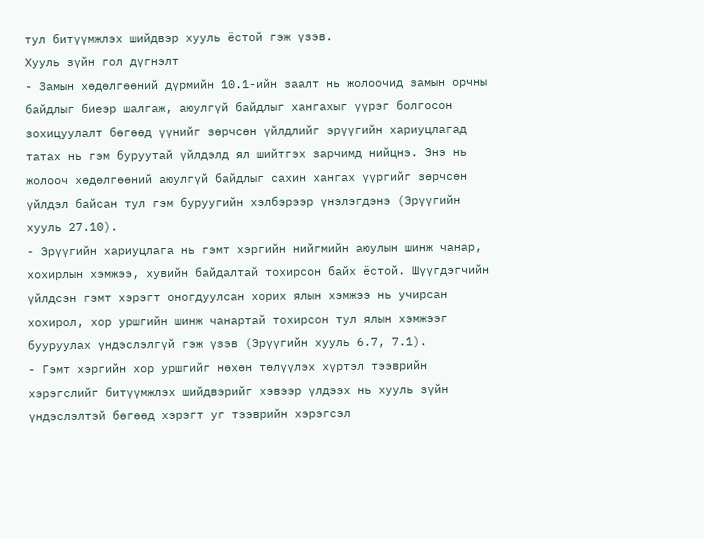тул битүүмжлэх шийдвэр хууль ёстой гэж үзэв.
Хууль зүйн гол дүгнэлт
- Замын хөдөлгөөний дүрмийн 10.1-ийн заалт нь жолоочид замын орчны байдлыг биеэр шалгаж, аюулгүй байдлыг хангахыг үүрэг болгосон зохицуулалт бөгөөд үүнийг зөрчсөн үйлдлийг эрүүгийн хариуцлагад татах нь гэм буруутай үйлдэлд ял шийтгэх зарчимд нийцнэ. Энэ нь жолооч хөдөлгөөний аюулгүй байдлыг сахин хангах үүргийг зөрчсөн үйлдэл байсан тул гэм буруугийн хэлбэрээр үнэлэгдэнэ (Эрүүгийн хууль 27.10).
- Эрүүгийн хариуцлага нь гэмт хэргийн нийгмийн аюулын шинж чанар, хохирлын хэмжээ, хувийн байдалтай тохирсон байх ёстой. Шүүгдэгчийн үйлдсэн гэмт хэрэгт оногдуулсан хорих ялын хэмжээ нь учирсан хохирол, хор уршгийн шинж чанартай тохирсон тул ялын хэмжээг бууруулах үндэслэлгүй гэж үзэв (Эрүүгийн хууль 6.7, 7.1).
- Гэмт хэргийн хор уршгийг нөхөн төлүүлэх хүртэл тээврийн хэрэгслийг битүүмжлэх шийдвэрийг хэвээр үлдээх нь хууль зүйн үндэслэлтэй бөгөөд хэрэгт уг тээврийн хэрэгсэл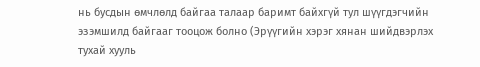нь бусдын өмчлөлд байгаа талаар баримт байхгүй тул шүүгдэгчийн эзэмшилд байгааг тооцож болно (Эрүүгийн хэрэг хянан шийдвэрлэх тухай хууль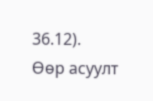36.12).
Өөр асуулт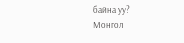байна уу?
Монгол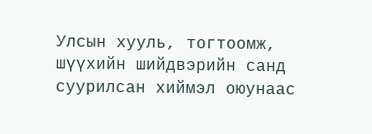Улсын хууль, тогтоомж, шүүхийн шийдвэрийн санд суурилсан хиймэл оюунаас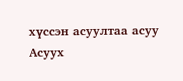хүссэн асуултаа асуу
Асуух